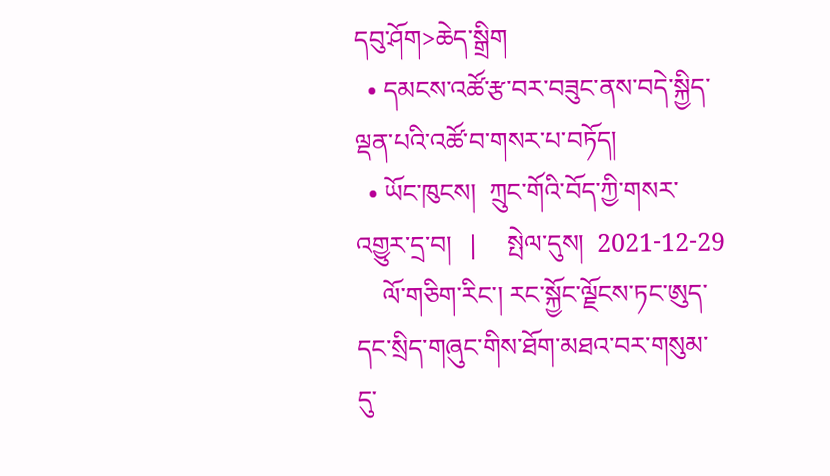དབུ་ཤོག>ཆེད་སྒྲིག
  • དམངས་འཚོ་རྩ་བར་བཟུང་ནས་བདེ་སྐྱིད་ལྡན་པའི་འཚོ་བ་གསར་པ་བཏོད།
  • ཡོང་ཁུངས།  ཀྲུང་གོའི་བོད་ཀྱི་གསར་འགྱུར་དྲ་བ།   |     སྤེལ་དུས།  2021-12-29
    ལོ་གཅིག་རིང་། རང་སྐྱོང་ལྗོངས་ཏང་ཨུད་དང་སྲིད་གཞུང་གིས་ཐོག་མཐའ་བར་གསུམ་དུ་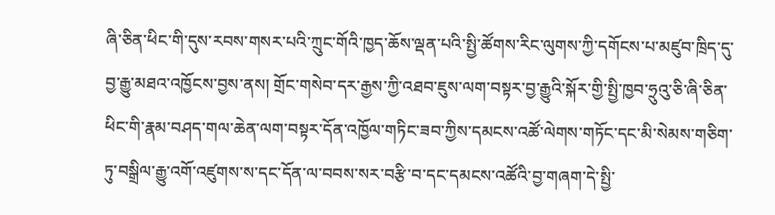ཞི་ཅིན་ཕིང་གི་དུས་རབས་གསར་པའི་ཀྲུང་གོའི་ཁྱད་ཆོས་ལྡན་པའི་སྤྱི་ཚོགས་རིང་ལུགས་ཀྱི་དགོངས་པ་མཛུབ་ཁྲིད་དུ་བྱ་རྒྱུ་མཐའ་འཁྱོངས་བྱས་ནས། གྲོང་གསེབ་དར་རྒྱས་ཀྱི་འཐབ་ཇུས་ལག་བསྟར་བྱ་རྒྱུའི་སྐོར་གྱི་སྤྱི་ཁྱབ་ཧྲུའུ་ཅི་ཞི་ཅིན་ཕིང་གི་རྣམ་བཤད་གལ་ཆེན་ལག་བསྟར་དོན་འཁྱོལ་གཏིང་ཟབ་ཀྱིས་དམངས་འཚོ་ལེགས་གཏོང་དང་མི་སེམས་གཅིག་ཏུ་བསྒྲིལ་རྒྱུ་འགོ་འཛུགས་ས་དང་དོན་ལ་བབས་སར་བརྩི་བ་དང་དམངས་འཚོའི་བྱ་གཞག་དེ་སྤྱི་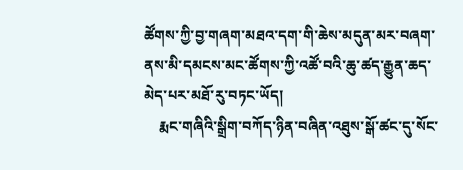ཚོགས་ཀྱི་བྱ་གཞག་མཐའ་དག་གི་ཆེས་མདུན་མར་བཞག་ནས་མི་དམངས་མང་ཚོགས་ཀྱི་འཚོ་བའི་ཆུ་ཚད་རྒྱུན་ཆད་མེད་པར་མཐོ་རུ་བཏང་ཡོད།
    རྨང་གཞིའི་སྒྲིག་བཀོད་ཉིན་བཞིན་འཐུས་སྒོ་ཚང་དུ་སོང་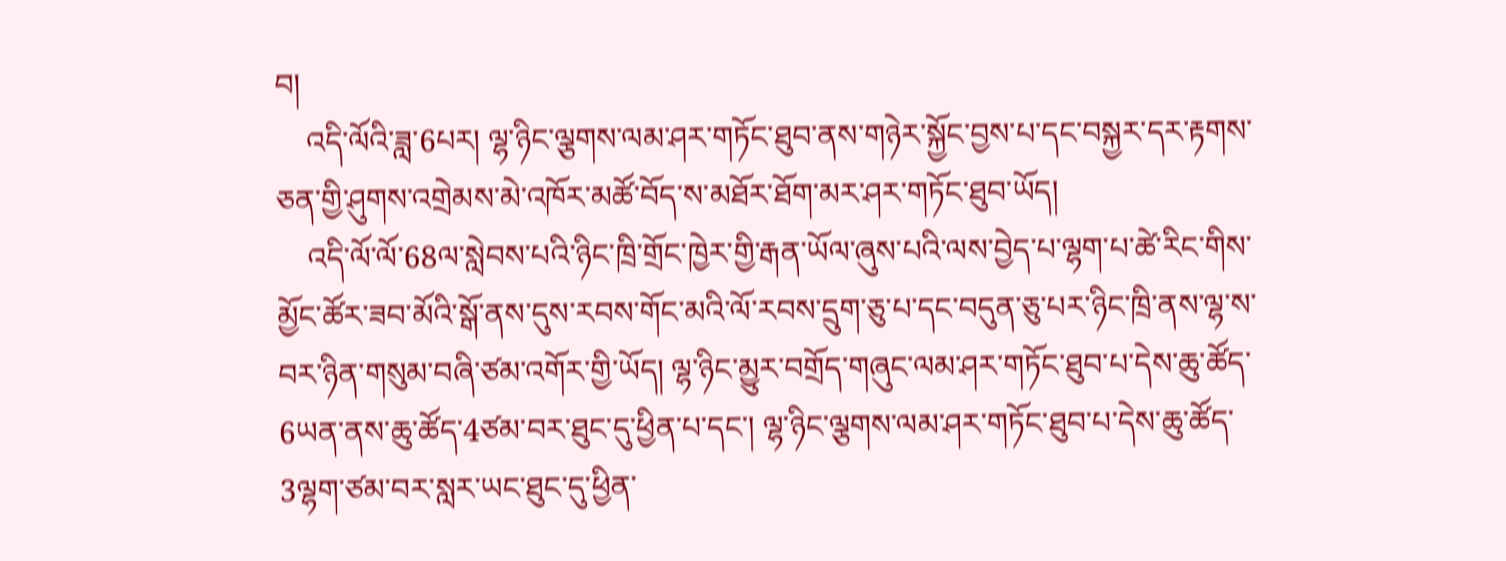བ།
    འདི་ལོའི་ཟླ་6པར། ལྷ་ཉིང་ལྕགས་ལམ་ཤར་གཏོང་ཐུབ་ནས་གཉེར་སྐྱོང་བྱས་པ་དང་བསྐྱར་དར་རྟགས་ཅན་གྱི་ཤུགས་འགྲེམས་མེ་འཁོར་མཚོ་བོད་ས་མཐོར་ཐོག་མར་ཤར་གཏོང་ཐུབ་ཡོད།
    འདི་ལོ་ལོ་68ལ་སླེབས་པའི་ཉིང་ཁྲི་གྲོང་ཁྱེར་གྱི་རྒན་ཡོལ་ཞུས་པའི་ལས་བྱེད་པ་ལྷག་པ་ཚེ་རིང་གིས་མྱོང་ཚོར་ཟབ་མོའི་སྒོ་ནས་དུས་རབས་གོང་མའི་ལོ་རབས་དྲུག་ཅུ་པ་དང་བདུན་ཅུ་པར་ཉིང་ཁྲི་ནས་ལྷ་ས་བར་ཉིན་གསུམ་བཞི་ཙམ་འགོར་གྱི་ཡོད། ལྷ་ཉིང་མྱུར་བགྲོད་གཞུང་ལམ་ཤར་གཏོང་ཐུབ་པ་དེས་ཆུ་ཚོད་6ཡན་ནས་ཆུ་ཚོད་4ཙམ་བར་ཐུང་དུ་ཕྱིན་པ་དང་། ལྷ་ཉིང་ལྕགས་ལམ་ཤར་གཏོང་ཐུབ་པ་དེས་ཆུ་ཚོད་3ལྷག་ཙམ་བར་སླར་ཡང་ཐུང་དུ་ཕྱིན་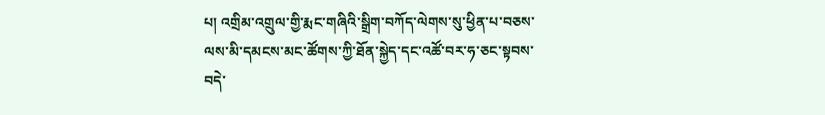པ། འགྲིམ་འགྲུལ་གྱི་རྨང་གཞིའི་སྒྲིག་བཀོད་ལེགས་སུ་ཕྱིན་པ་བཅས་ལས་མི་དམངས་མང་ཚོགས་ཀྱི་ཐོན་སྐྱེད་དང་འཚོ་བར་ཧ་ཅང་སྟབས་བདེ་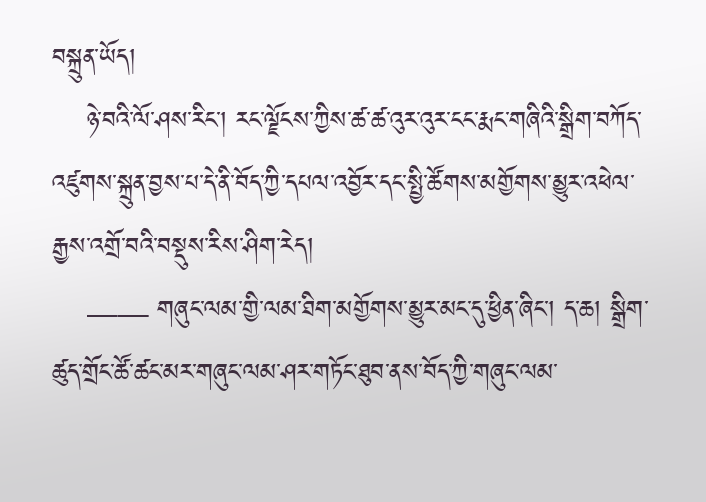བསྐྲུན་ཡོད།
    ཉེ་བའི་ལོ་ཤས་རིང་། རང་ལྗོངས་ཀྱིས་ཚ་ཚ་འུར་འུར་ངང་རྨང་གཞིའི་སྒྲིག་བཀོད་འཛུགས་སྐྲུན་བྱས་པ་དེ་ནི་བོད་ཀྱི་དཔལ་འབྱོར་དང་སྤྱི་ཚོགས་མགྱོགས་མྱུར་འཕེལ་རྒྱས་འགྲོ་བའི་བསྡུས་རིས་ཤིག་རེད།
    —— གཞུང་ལམ་གྱི་ལམ་ཐིག་མགྱོགས་མྱུར་མང་དུ་ཕྱིན་ཞིང་། ད་ཆ། སྒྲིག་ཚུད་གྲོང་ཚོ་ཚང་མར་གཞུང་ལམ་ཤར་གཏོང་ཐུབ་ནས་བོད་ཀྱི་གཞུང་ལམ་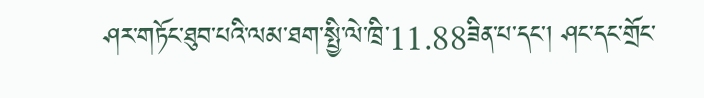ཤར་གཏོང་ཐུབ་པའི་ལམ་ཐག་སྤྱི་ལེ་ཁྲི་11.88ཟིན་པ་དང་། ཤང་དང་གྲོང་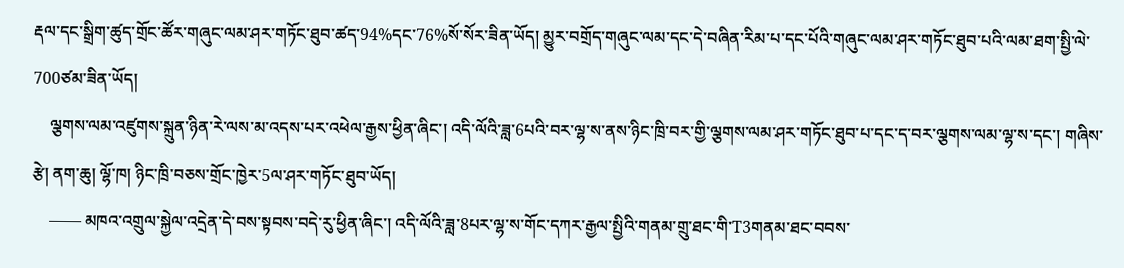རྡལ་དང་སྒྲིག་ཚུད་གྲོང་ཚོར་གཞུང་ལམ་ཤར་གཏོང་ཐུབ་ཚད་94%དང་76%སོ་སོར་ཟིན་ཡོད། མྱུར་བགྲོད་གཞུང་ལམ་དང་དེ་བཞིན་རིམ་པ་དང་པོའི་གཞུང་ལམ་ཤར་གཏོང་ཐུབ་པའི་ལམ་ཐག་སྤྱི་ལེ་700ཙམ་ཟིན་ཡོད།
    ལྕགས་ལམ་འཛུགས་སྐྲུན་ཉིན་རེ་ལས་མ་འདས་པར་འཕེལ་རྒྱས་ཕྱིན་ཞིང་། འདི་ལོའི་ཟླ་6པའི་བར་ལྷ་ས་ནས་ཉིང་ཁྲི་བར་གྱི་ལྕགས་ལམ་ཤར་གཏོང་ཐུབ་པ་དང་ད་བར་ལྕགས་ལམ་ལྷ་ས་དང་། གཞིས་རྩེ། ནག་ཆུ། ལྷོ་ཁ། ཉིང་ཁྲི་བཅས་གྲོང་ཁྱེར་5ལ་ཤར་གཏོང་ཐུབ་ཡོད།
    —— མཁའ་འགྲུལ་སྐྱེལ་འདྲེན་དེ་བས་སྟབས་བདེ་རུ་ཕྱིན་ཞིང་། འདི་ལོའི་ཟླ་8པར་ལྷ་ས་གོང་དཀར་རྒྱལ་སྤྱིའི་གནམ་གྲུ་ཐང་གི་T3གནམ་ཐང་བབས་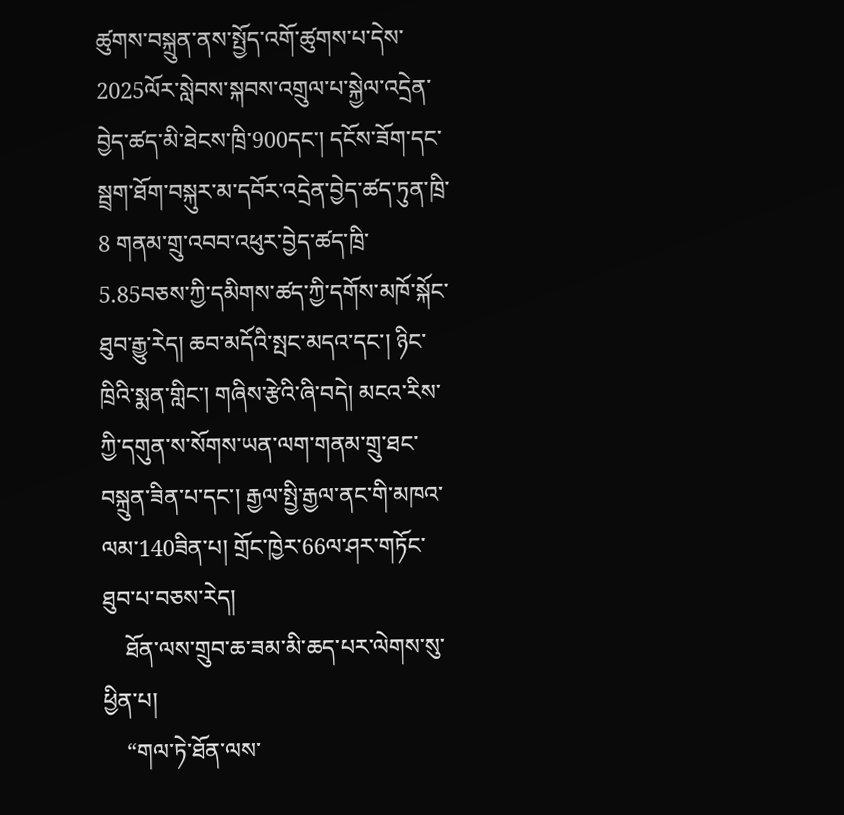ཚུགས་བསྐྲུན་ནས་སྤྱོད་འགོ་ཚུགས་པ་དེས་2025ལོར་སླེབས་སྐབས་འགྲུལ་པ་སྐྱེལ་འདྲེན་བྱེད་ཚད་མི་ཐེངས་ཁྲི་900དང་། དངོས་ཟོག་དང་སྦྲག་ཐོག་བསྐུར་མ་དབོར་འདྲེན་བྱེད་ཚད་ཏུན་ཁྲི་8 གནམ་གྲུ་འབབ་འཕུར་བྱེད་ཚད་ཁྲི་5.85བཅས་ཀྱི་དམིགས་ཚད་ཀྱི་དགོས་མཁོ་སྐོང་ཐུབ་རྒྱུ་རེད། ཆབ་མདོའི་སྤང་མདའ་དང་། ཉིང་ཁྲིའི་སྨན་གླིང་། གཞིས་རྩེའི་ཞི་བདེ། མངའ་རིས་ཀྱི་དགུན་ས་སོགས་ཡན་ལག་གནམ་གྲུ་ཐང་བསྐྲུན་ཟིན་པ་དང་། རྒྱལ་སྤྱི་རྒྱལ་ནང་གི་མཁའ་ལམ་140ཟིན་པ། གྲོང་ཁྱེར་66ལ་ཤར་གཏོང་ཐུབ་པ་བཅས་རེད།
    ཐོན་ལས་གྲུབ་ཆ་ཟམ་མི་ཆད་པར་ལེགས་སུ་ཕྱིན་པ།
    “གལ་ཏེ་ཐོན་ལས་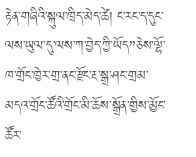རྟེན་གཞིའི་སྐུལ་ཁྲིད་མེད་ཚེ། ང་རང་ད་དུང་ལས་ཡུལ་དུ་ལས་ཀ་བྱེད་ཀྱི་ཡོད”ཅེས་ལྷོ་ཁ་གྲོང་ཁྱེར་གྲ་ནང་རྫོང་རྔ་སྒྲ་ཤང་གྲམ་མདའ་གྲོང་ཚོའི་གྲོང་མི་ཆོས་སྒྲོན་གྱིས་མྱོང་ཚོར་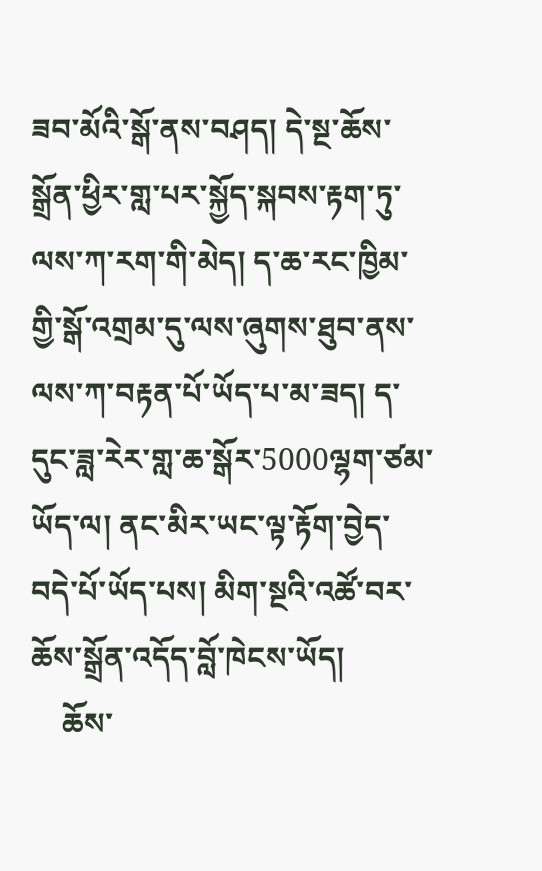ཟབ་མོའི་སྒོ་ནས་བཤད། དེ་སྔ་ཆོས་སྒྲོན་ཕྱིར་གླ་པར་སྐྱོད་སྐབས་རྟག་ཏུ་ལས་ཀ་རག་གི་མེད། ད་ཆ་རང་ཁྱིམ་གྱི་སྒོ་འགྲམ་དུ་ལས་ཞུགས་ཐུབ་ནས་ལས་ཀ་བརྟན་པོ་ཡོད་པ་མ་ཟད། ད་དུང་ཟླ་རེར་གླ་ཆ་སྒོར་5000ལྷག་ཙམ་ཡོད་ལ། ནང་མིར་ཡང་ལྟ་རྟོག་བྱེད་བདེ་པོ་ཡོད་པས། མིག་སྔའི་འཚོ་བར་ཆོས་སྒྲོན་འདོད་བློ་ཁེངས་ཡོད།
    ཆོས་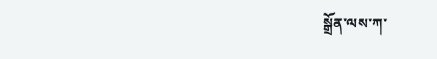སྒྲོན་ལས་ཀ་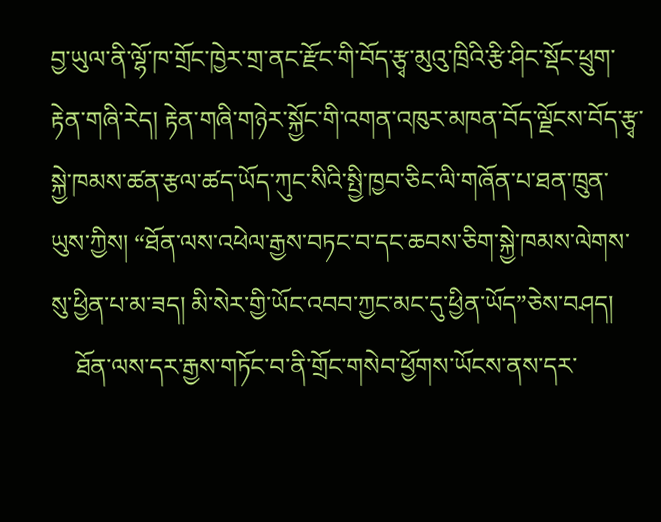བྱ་ཡུལ་ནི་ལྷོ་ཁ་གྲོང་ཁྱེར་གྲ་ནང་རྫོང་གི་བོད་རྩྭ་མུའུ་ཁྲིའི་རྩི་ཤིང་སྡོང་ཕྲུག་རྟེན་གཞི་རེད། རྟེན་གཞི་གཉེར་སྐྱོང་གི་འགན་འཁུར་མཁན་བོད་ལྗོངས་བོད་རྩྭ་སྐྱེ་ཁམས་ཚན་རྩལ་ཚད་ཡོད་ཀུང་སིའི་སྤྱི་ཁྱབ་ཅིང་ལི་གཞོན་པ་ཐན་ཁྲུན་ཡུས་ཀྱིས། “ཐོན་ལས་འཕེལ་རྒྱས་བཏང་བ་དང་ཆབས་ཅིག་སྐྱེ་ཁམས་ལེགས་སུ་ཕྱིན་པ་མ་ཟད། མི་སེར་གྱི་ཡོང་འབབ་ཀྱང་མང་དུ་ཕྱིན་ཡོད”ཅེས་བཤད།
    ཐོན་ལས་དར་རྒྱས་གཏོང་བ་ནི་གྲོང་གསེབ་ཕྱོགས་ཡོངས་ནས་དར་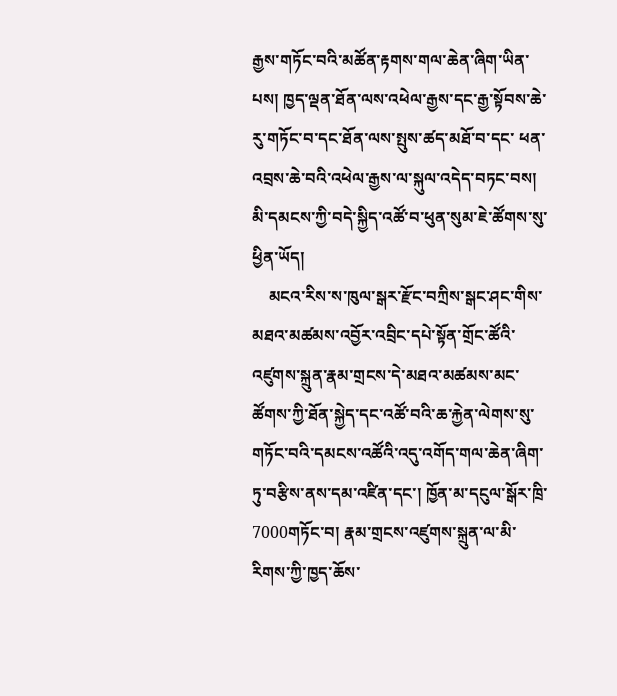རྒྱས་གཏོང་བའི་མཚོན་རྟགས་གལ་ཆེན་ཞིག་ཡིན་པས། ཁྱད་ལྡན་ཐོན་ལས་འཕེལ་རྒྱས་དང་རྒྱ་སྟོབས་ཆེ་རུ་གཏོང་བ་དང་ཐོན་ལས་སྤུས་ཚད་མཐོ་བ་དང་ ཕན་འབྲས་ཆེ་བའི་འཕེལ་རྒྱས་ལ་སྐུལ་འདེད་བཏང་བས། མི་དམངས་ཀྱི་བདེ་སྐྱིད་འཚོ་བ་ཕུན་སུམ་ཇེ་ཚོགས་སུ་ཕྱིན་ཡོད།
    མངའ་རིས་ས་ཁུལ་སྒར་རྫོང་བཀྲིས་སྒང་ཤང་གིས་མཐའ་མཚམས་འབྱོར་འབྲིང་དཔེ་སྟོན་གྲོང་ཚོའི་འཛུགས་སྐྲུན་རྣམ་གྲངས་དེ་མཐའ་མཚམས་མང་ཚོགས་ཀྱི་ཐོན་སྐྱེད་དང་འཚོ་བའི་ཆ་རྐྱེན་ལེགས་སུ་གཏོང་བའི་དམངས་འཚོའི་འདུ་འགོད་གལ་ཆེན་ཞིག་ཏུ་བརྩིས་ནས་དམ་འཛིན་དང་། ཁྱོན་མ་དངུལ་སྒོར་ཁྲི་7000གཏོང་བ། རྣམ་གྲངས་འཛུགས་སྐྲུན་ལ་མི་རིགས་ཀྱི་ཁྱད་ཆོས་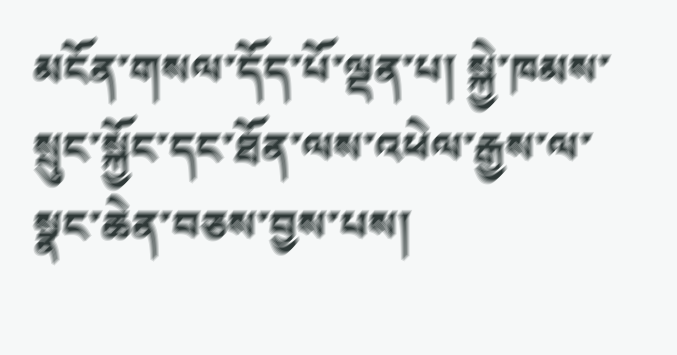མངོན་གསལ་དོད་པོ་ལྡན་པ། སྐྱེ་ཁམས་སྲུང་སྐྱོང་དང་ཐོན་ལས་འཕེལ་རྒྱས་ལ་སྣང་ཆེན་བཅས་བྱས་པས།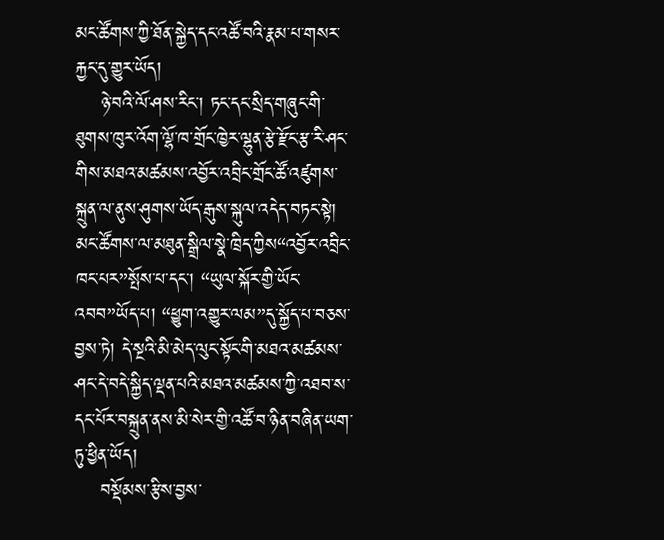མང་ཚོགས་ཀྱི་ཐོན་སྐྱེད་དང་འཚོ་བའི་རྣམ་པ་གསར་རྐྱང་དུ་གྱུར་ཡོད།
    ཉེ་བའི་ལོ་ཤས་རིང་། ཏང་དང་སྲིད་གཞུང་གི་ཐུགས་ཁུར་འོག་ལྷོ་ཁ་གྲོང་ཁྱེར་ལྷུན་རྩེ་རྫོང་རྩ་རི་ཤང་གིས་མཐའ་མཚམས་འབྱོར་འབྲིང་གྲོང་ཚོ་འཛུགས་སྐྲུན་ལ་ནུས་ཤུགས་ཡོད་རྒུས་སྐུལ་འདེད་བཏང་སྟེ། མང་ཚོགས་ལ་མཐུན་སྒྲིལ་སྣེ་ཁྲིད་ཀྱིས“འབྱོར་འབྲིང་ཁང་པར”སྤོས་པ་དང་། “ཡུལ་སྐོར་གྱི་ཡོང་འབབ”ཡོད་པ། “ཕྱུག་འགྱུར་ལམ”དུ་སྐྱོད་པ་བཅས་བྱས་ཏེ། དེ་སྔའི་མི་མེད་ལུང་སྟོང་གི་མཐའ་མཚམས་ཤང་དེ་བདེ་སྐྱིད་ལྡན་པའི་མཐའ་མཚམས་ཀྱི་འཐབ་ས་དང་པོར་བསྐྲུན་ནས་མི་སེར་གྱི་འཚོ་བ་ཉིན་བཞིན་ཡག་ཏུ་ཕྱིན་ཡོད།
    བསྡོམས་རྩིས་བྱས་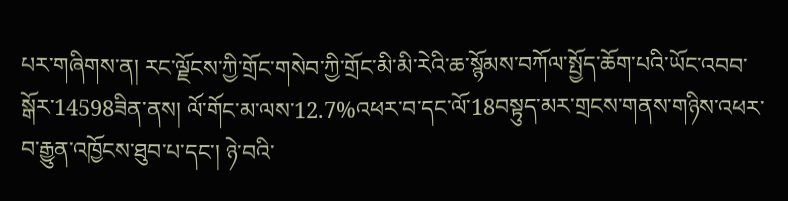པར་གཞིགས་ན། རང་ལྗོངས་ཀྱི་གྲོང་གསེབ་ཀྱི་གྲོང་མི་མི་རེའི་ཆ་སྙོམས་བཀོལ་སྤྱོད་ཆོག་པའི་ཡོང་འབབ་སྒོར་14598ཟིན་ནས། ལོ་གོང་མ་ལས་12.7%འཕར་བ་དང་ལོ་18བསྟུད་མར་གྲངས་གནས་གཉིས་འཕར་བ་རྒྱུན་འཁྱོངས་ཐུབ་པ་དང་། ཉེ་བའི་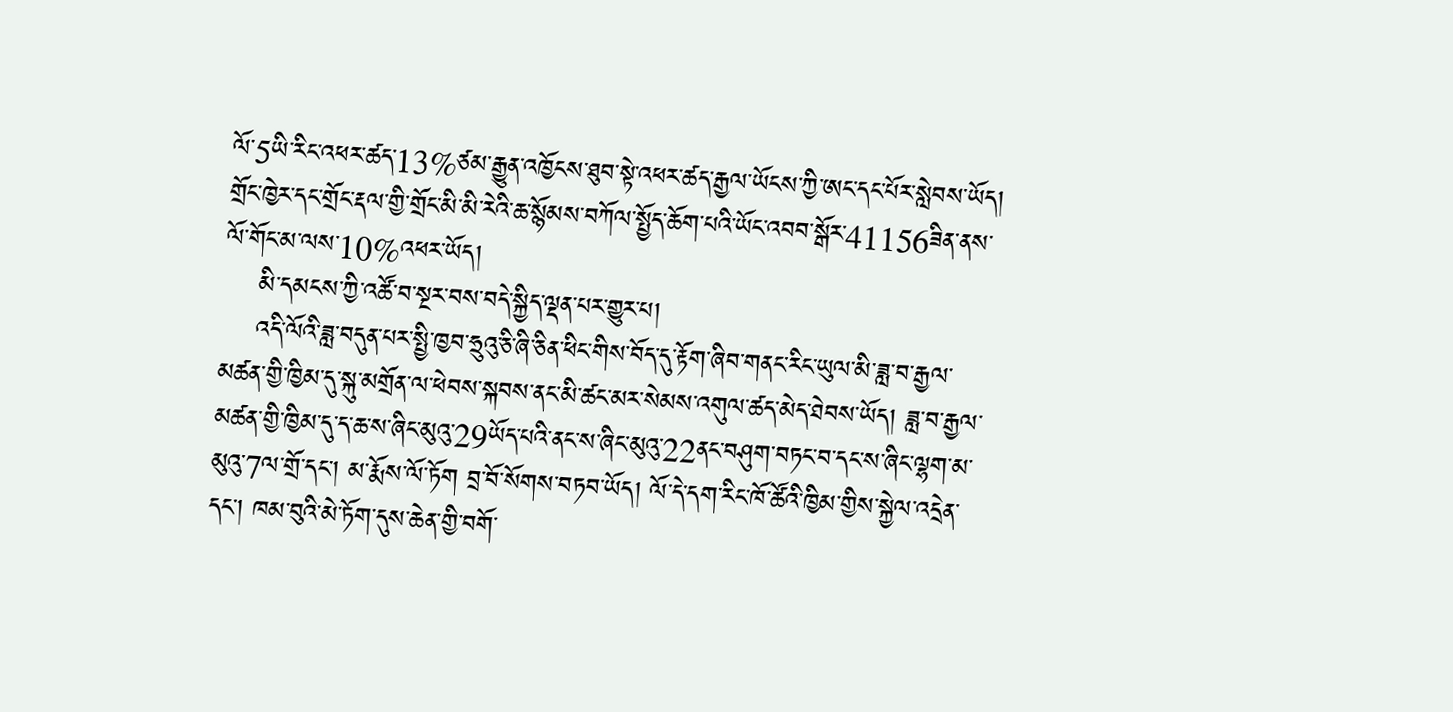ལོ་5ཡི་རིང་འཕར་ཚད་13%ཙམ་རྒྱུན་འཁྱོངས་ཐུབ་སྟེ་འཕར་ཚད་རྒྱལ་ཡོངས་ཀྱི་ཨང་དང་པོར་སླེབས་ཡོད། གྲོང་ཁྱེར་དང་གྲོང་རྡལ་གྱི་གྲོང་མི་མི་རེའི་ཆ་སྙོམས་བཀོལ་སྤྱོད་ཆོག་པའི་ཡོང་འབབ་སྒོར་41156ཟིན་ནས་ལོ་གོང་མ་ལས་10%འཕར་ཡོད།
    མི་དམངས་ཀྱི་འཚོ་བ་སྔར་བས་བདེ་སྐྱིད་ལྡན་པར་གྱུར་པ།
    འདི་ལོའི་ཟླ་བདུན་པར་སྤྱི་ཁྱབ་ཧྲུའུ་ཅི་ཞི་ཅིན་ཕིང་གིས་བོད་དུ་རྟོག་ཞིབ་གནང་རིང་ཡུལ་མི་ཟླ་བ་རྒྱལ་མཚན་གྱི་ཁྱིམ་དུ་སྐུ་མགྲོན་ལ་ཕེབས་སྐབས་ནང་མི་ཚང་མར་སེམས་འགུལ་ཚད་མེད་ཐེབས་ཡོད། ཟླ་བ་རྒྱལ་མཚན་གྱི་ཁྱིམ་དུ་ད་ཆ་ས་ཞིང་མུའུ་29ཡོད་པའི་ནང་ས་ཞིང་མུའུ་22ནང་བཤུག་བཏང་བ་དང་ས་ཞིང་ལྷག་མ་མུའུ་7ལ་གྲོ་དང་། མ་རྨོས་ལོ་ཏོག བྲ་བོ་སོགས་བཏབ་ཡོད། ལོ་དེ་དག་རིང་ཁོ་ཚོའི་ཁྱིམ་གྱིས་སྐྱེལ་འདྲེན་དང་། ཁམ་བུའི་མེ་ཏོག་དུས་ཆེན་གྱི་བགོ་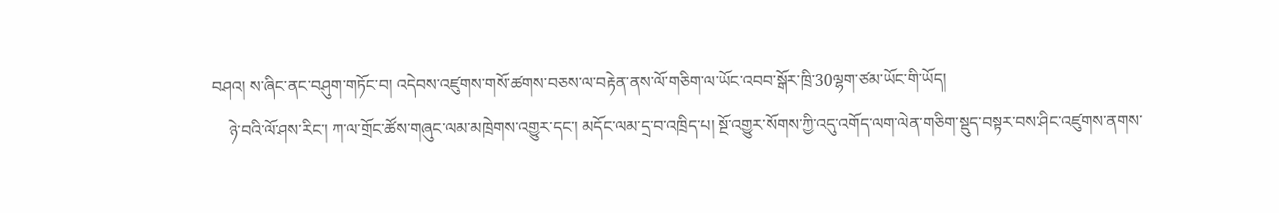བཤའ། ས་ཞིང་ནང་བཤུག་གཏོང་བ། འདེབས་འཛུགས་གསོ་ཚགས་བཅས་ལ་བརྟེན་ནས་ལོ་གཅིག་ལ་ཡོང་འབབ་སྒོར་ཁྲི་30ལྷག་ཙམ་ཡོང་གི་ཡོད།
    ཉེ་བའི་ལོ་ཤས་རིང་། ཀ་ལ་གྲོང་ཚོས་གཞུང་ལམ་མཁྲེགས་འགྱུར་དང་། མདོང་ལམ་དྲ་བ་འཁྲིད་པ། སྔོ་འགྱུར་སོགས་ཀྱི་འདུ་འགོད་ལག་ལེན་གཅིག་སྡུད་བསྟར་བས་ཤིང་འཛུགས་ནགས་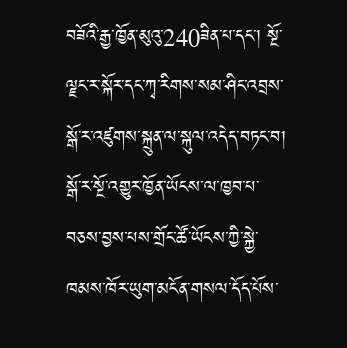བཟོའི་རྒྱ་ཁྱོན་མུའུ་240ཟིན་པ་དང་། སྔོ་ལྗང་ར་སྐོར་དང་ཀྭ་རིགས་སམ་ཤིང་འབྲས་སྒོ་ར་འཛུགས་སྐྲུན་ལ་སྐུལ་འདེད་བཏང་བ། སྒོ་ར་སྔོ་འགྱུར་ཁྱོན་ཡོངས་ལ་ཁྱབ་པ་བཅས་བྱས་པས་གྲོང་ཚོ་ཡོངས་ཀྱི་སྐྱེ་ཁམས་ཁོར་ཡུག་མངོན་གསལ་དོད་པོས་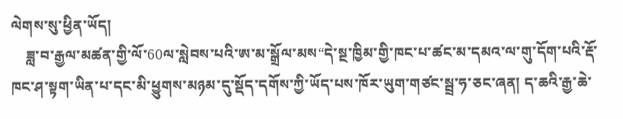ལེགས་སུ་ཕྱིན་ཡོད།
    ཟླ་བ་རྒྱལ་མཚན་གྱི་ལོ་60ལ་སླེབས་པའི་ཨ་མ་སྒྲོལ་མས“དེ་སྔ་ཁྱིམ་གྱི་ཁང་པ་ཚང་མ་དམའ་ལ་གུ་དོག་པའི་རྡོ་ཁང་ཤ་སྟག་ཡིན་པ་དང་མི་ཕྱུགས་མཉམ་དུ་སྡོད་དགོས་ཀྱི་ཡོད་པས་ཁོར་ཡུག་གཙང་སྦྲ་ཧ་ཅང་ཞན། ད་ཆའི་རྒྱ་ཆེ་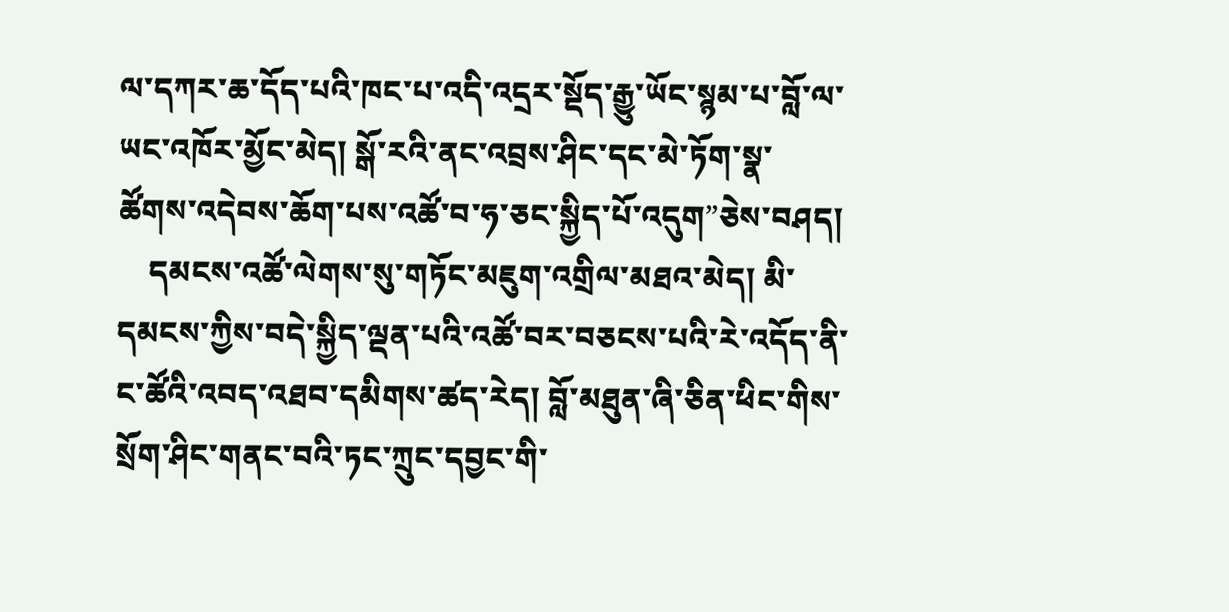ལ་དཀར་ཆ་དོད་པའི་ཁང་པ་འདི་འདྲར་སྡོད་རྒྱུ་ཡོང་སྙམ་པ་བློ་ལ་ཡང་འཁོར་མྱོང་མེད། སྒོ་རའི་ནང་འབྲས་ཤིང་དང་མེ་ཏོག་སྣ་ཚོགས་འདེབས་ཆོག་པས་འཚོ་བ་ཧ་ཅང་སྐྱིད་པོ་འདུག”ཅེས་བཤད།
    དམངས་འཚོ་ལེགས་སུ་གཏོང་མཇུག་འགྲིལ་མཐའ་མེད། མི་དམངས་ཀྱིས་བདེ་སྐྱིད་ལྡན་པའི་འཚོ་བར་བཅངས་པའི་རེ་འདོད་ནི་ང་ཚོའི་འབད་འཐབ་དམིགས་ཚད་རེད། བློ་མཐུན་ཞི་ཅིན་ཕིང་གིས་སྲོག་ཤིང་གནང་བའི་ཏང་ཀྲུང་དབྱང་གི་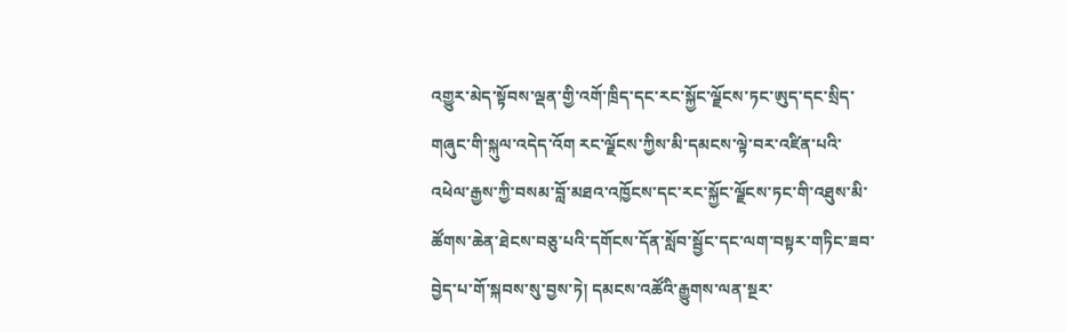འགྱུར་མེད་སྟོབས་ལྡན་གྱི་འགོ་ཁྲིད་དང་རང་སྐྱོང་ལྗོངས་ཏང་ཨུད་དང་སྲིད་གཞུང་གི་སྐུལ་འདེད་འོག རང་ལྗོངས་ཀྱིས་མི་དམངས་ལྟེ་བར་འཛིན་པའི་འཕེལ་རྒྱས་ཀྱི་བསམ་བློ་མཐའ་འཁྱོངས་དང་རང་སྐྱོང་ལྗོངས་ཏང་གི་འཐུས་མི་ཚོགས་ཆེན་ཐེངས་བཅུ་པའི་དགོངས་དོན་སློབ་སྦྱོང་དང་ལག་བསྟར་གཏིང་ཟབ་བྱེད་པ་གོ་སྐབས་སུ་བྱས་ཏེ། དམངས་འཚོའི་རྒྱུགས་ལན་སྔར་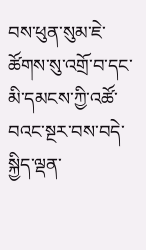བས་ཕུན་སུམ་ཇེ་ཚོགས་སུ་འགྲོ་བ་དང་མི་དམངས་ཀྱི་འཚོ་བའང་སྔར་བས་བདེ་སྐྱིད་ལྡན་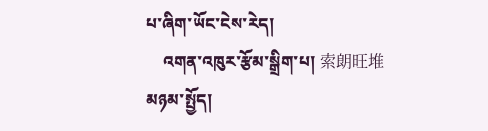པ་ཞིག་ཡོང་ངེས་རེད།
    འགན་འཁུར་རྩོམ་སྒྲིག་པ། 索朗旺堆
མཉམ་སྤྱོད།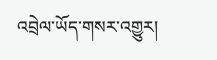འབྲེལ་ཡོད་གསར་འགྱུར།